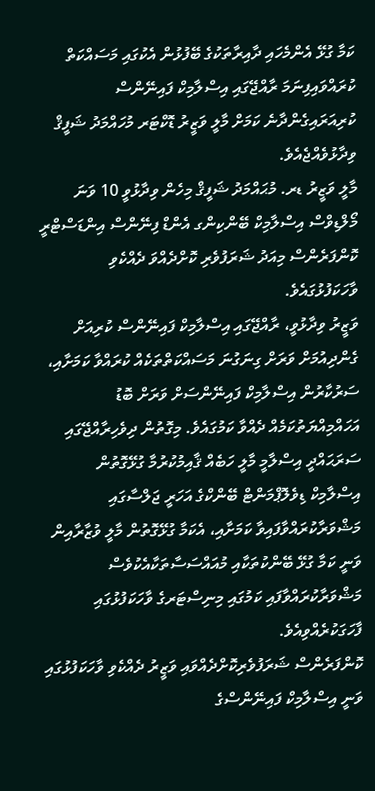ކަމާ ގުޅޭ އެންމެހައި ދާއިރާތަކުގެ ބޭފުޅުން އެކުގައި މަސައްކަތް ކުރައްވައިފިނަމަ ރާއްޖޭގައި އިސްލާމިކް ފައިނޭންސް ކުރިއަރައިގެންދާނެ ކަމަށް މާލީ ވަޒީރު ޑޮކްޓަރ މުހައްމަދު ޝަފީޤް ވިދާޅުވެއްޖެއެވެ.
މާލީ ވަޒީރު ޑރ. މުޙައްމަދު ޝަފީޤް މިހެން ވިދާޅުވީ 10 ވަނަ މޯލްޑިވްސް އިސްލާމިކް ބޭންކިންގ އެންޑް ފިނޭންސް އިންޑަސްޓްރީ ކޮންފަރެންސް މިއަދު ޝަރަފުވެރި ކޮށްދެއްވަ ދެއްކެވި ވާހަކަފުޅުގައެވެ.
ވަޒީރު ވިދާޅުވީ، ރާއްޖޭގައި އިސްލާމިކް ފައިނޭންސް ކުރިއަށް ގެންދިއުމަށް ވަރަށް ގިނަގުނަ މަސައްކަތްތަކެއް ކުރައްވާ ކަމަށާއި، ސަރުކާރުން އިސްލާމިކް ފައިނޭންސަށް ވަރަށް ބޮޑު އަހައްމިއްޔަތުކަމެއް ދެއްވާ ކަމުގައެވެ. މިގޮތުން ދިވެހިރާއްޖޭގައި ސަރަޙައްދީ އިސްލާމީ މާލީ ހަބެއް ޤާއިމުކުރުމާ ގުޅޭގޮތުން އިސްލާމިކް ޑިވެލޮޕްމަންޓް ބޭންކްގެ އަހަރީ ޖަލްސާގައި މަޝްވަރާކުރައްވާފައިވާ ކަމަށާއި، އެކަމާ ގުޅޭގޮތުން މާލީ ވުޒާރާއިން ވަނީ ކަމާ ގުޅޭ ބޭންކުތަކާއި މުއައްސަސާތަކާއެކުވެސް މަޝްވަރާކުރައްވާފައި ކަމުގައި މިނިސްޓަރގެ ވާހަކަފުޅުގައި ފާހަގަކުރެއްވިއެވެ.
ކޮންފަރެންސް ޝަރަފުވެރިކޮށްދެއްވައި ވަޒީރު ދެއްކެވި ވާހަކަފުޅުގައި ވަނީ އިސްލާމިކް ފައިނޭންސްގެ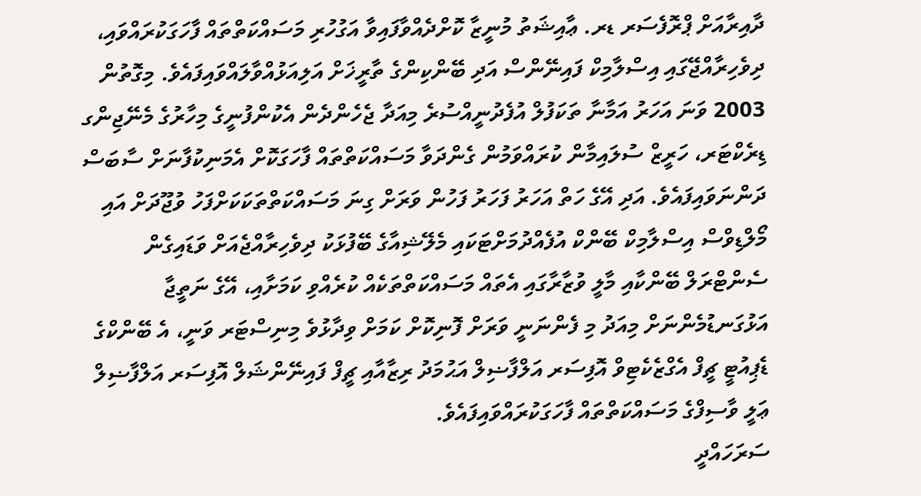ދާއިރާއަށް ޕްރޮފެސަރ ޑރ. ޢާއިޝަތު މުނީޒާ ކޮށްދެއްވާފައިވާ އަގުހުރި މަސައްކަތްތައް ފާހަގަކުރައްވައި، ދިވެހިރާއްޖޭގައި އިސްލާމިކް ފައިނޭންސް އަދި ބޭންކިންގެ ތާރީޚަށް އަލިއަޅުއްވާލައްވައިފައެވެ. މިގޮތުން 2003 ވަނަ އަހަރު އަމާނާ ތަކަފުލް އުފެދުނީއްސުރެ މިއަދާ ޖެހެންދެން އެކުންފުނީގެ މިހާރުގެ މެނޭޖިންގ ޑިރެކްޓަރ، ހަރީޒް ސުލައިމާން ކުރައްވަމުން ގެންދަވާ މަސައްކަތްތައް ފާހަގަކޮށް އެމަނިކުފާނަށް ސާބަސް ދަންނަވައިފައެވެ. އަދި އޭގެ ހަތް އަހަރު ފަހަރު ފަހުން ވަރަށް ގިނަ މަސައްކަތްތަކަކަށްފަހު ވުޖޫދަށް އައި މޯލްޑިވްސް އިސްލާމިކް ބޭންކް އުފެއްދުމަށްޓަކައި މެލޭޝިއާގެ ބޭފުޅަކު ދިވެހިރާއްޖެއަށް ވަޑައިގެން ސެންޓްރަލް ބޭންކާއި މާލީ ވުޒާރާގައި އެތައް މަސައްކަތްތަކެއް ކުރެއްވި ކަމަށާއި، އޭގެ ނަތީޖާ އަޅުގަނޑުމެންނަށް މިއަދު މި ފެންނަނީ ވަރަށް ފޮނިކޮށް ކަމަށް ވިދާޅުވެ މިނިސްޓަރ ވަނީ، އެ ބޭންކްގެ ޑެޕިއުޓީ ޗީފް އެގްޒެކެޓިވް އޮފިސަރ އަލްފާޟިލް އަޙުމަދު ރިޒާއާއި ޗީފް ފައިނޭންޝަލް އޮފިސަރ އަލްފާޟިލް ޢަލީ ވާސިފްގެ މަސައްކަތްތައް ފާހަގަކުރައްވައިފައެވެ.
ސަރަހައްދީ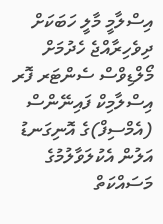އިސްލާމީ މާލީ ހަބަކަށް ދިވެހިރާއްޖެ ހެދުމަށް މޯލްޑިވްސް ސެންޓަރ ފޮރ އިސްލާމިކް ފައިނޭންސް (އެމްސިފް)ގެ އޮނިގަނޑު އަލުން އެކުލަވާލުމުގެ މަސައްކަތް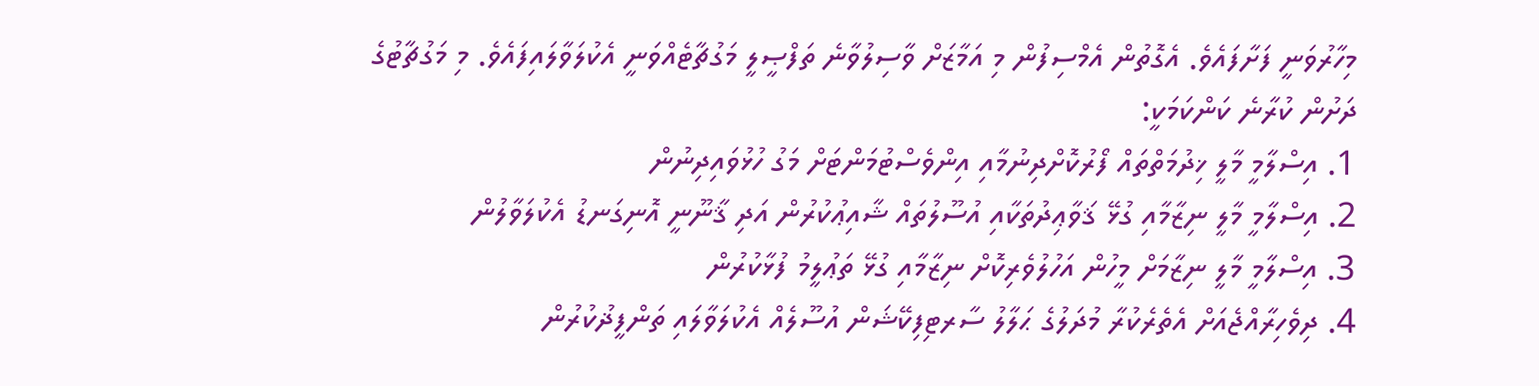މިހާރުވަނީ ފަށާފައެވެ. އެގޮތުން އެމްސިފުން މި އަމާޒަށް ވާސިލުވާނެ ތަފްޞީލީ މަގުޗާޓެއްވަނީ އެކުލަވާލައިފައެވެ. މި މަގުޗާޓުގެ ދަށުން ކުރާނެ ކަންކަމަކީ:
1. އިސްލާމީ މާލީ ޚިދުމަތްތައް ފޯރުކޮށްދިނުމާއި އިންވެސްޓުމަންޓަށް މަގު ހުޅުވައިދިނުން
2. އިސްލާމީ މާލީ ނިޒާމާއި ގުޅޭ ޤަވާޢިދުތަކާއި އުސޫލުތައް ޝާއިޢުކުރުން އަދި ޤާނޫނީ އޮނިގަނޑު އެކުލަވާލުން
3. އިސްލާމީ މާލީ ނިޒާމަށް މީހުން އަހުލުވެރިކޮށް ނިޒާމާއި ގުޅޭ ތަޢުލީމު ފުޅާކުރުން
4. ދިވެހިރާއްޖެއަށް އެތެރެކުރާ މުދަލުގެ ޙަލާލު ސާރޓިފިކޭޝަން އުސޫލެއް އެކުލަވާލައި ތަންފީޛުކުރުން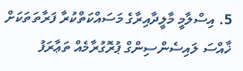5. އިސްލާމީ މާލީދާއިރާގެ މަސައްކަތްކުރާ ފަރާތަތަކަށް ޚާއްސަ ލައިސެންސިންގް ޕުރޮގުރާމެއް ތަޢާރަފު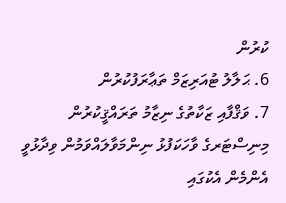ކުރުން
6. ޙަލާލު ޓުއަރިޒަމް ތަޢާރަފުކުރުން
7. ވަޤްފާއި ޒަކާތުގެ ނިޒާމު ތަރައްޤީކުރުން
މިނިސްޓަރގެ ވާހަކަފުޅު ނިންމަވާލައްވަމުން ވިދާޅުވީ އެންމެން އެކުގައި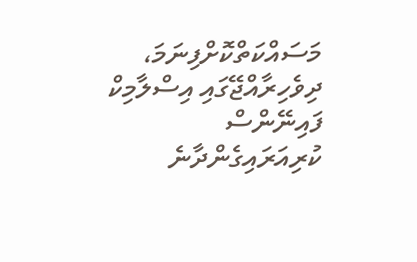މަސައްކަތްކޮށްފިނަމަ، ދިވެހިރާއްޖޭގައި އިސްލާމިކް ފައިނޭންސް ކުރިއަރައިގެންދާނެ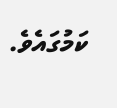ކަމުގައެވެ.